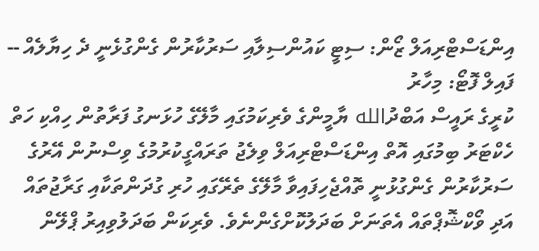އިންޑަސްޓްރިއަލް ޒޯން: ސިޓީ ކައުންސިލާއި ސަރުކާރުން ގެންގުޅެނީ ދެ ހިޔާލެއް -- ފައިލް ފޮޓޯ: މިހާރު
ކުރީގެ ރައީސް އަބްދުالله ޔާމީންގެ ވެރިކަމުގައި މާލޭގެ ހުޅަނގު ފަރާތުން ހިއްކި ހަތް ހެކްޓަރު ބިމުގައި އޮތް އިންޑަސްޓްރިއަލް ވިލެޖު ތަރައްގީކުރުމުގެ ވިސްނުން އޭރުގެ ސަރުކާރުން ގެންގުޅުނީ ތޮއްޖެހިފައިވާ މާލޭގެ ތެރޭގައި ހުރި ގުދަންތަކާއި ގަރާޖުތައް އަދި ވޯކްޝޮޕްތައް އެތަނަށް ބަދަލުކޮށްގެންނެވެ. ވެރިކަން ބަދަލުވިއިރު ޕްލޭން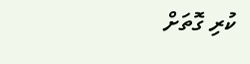ކުރި ގޮތަށް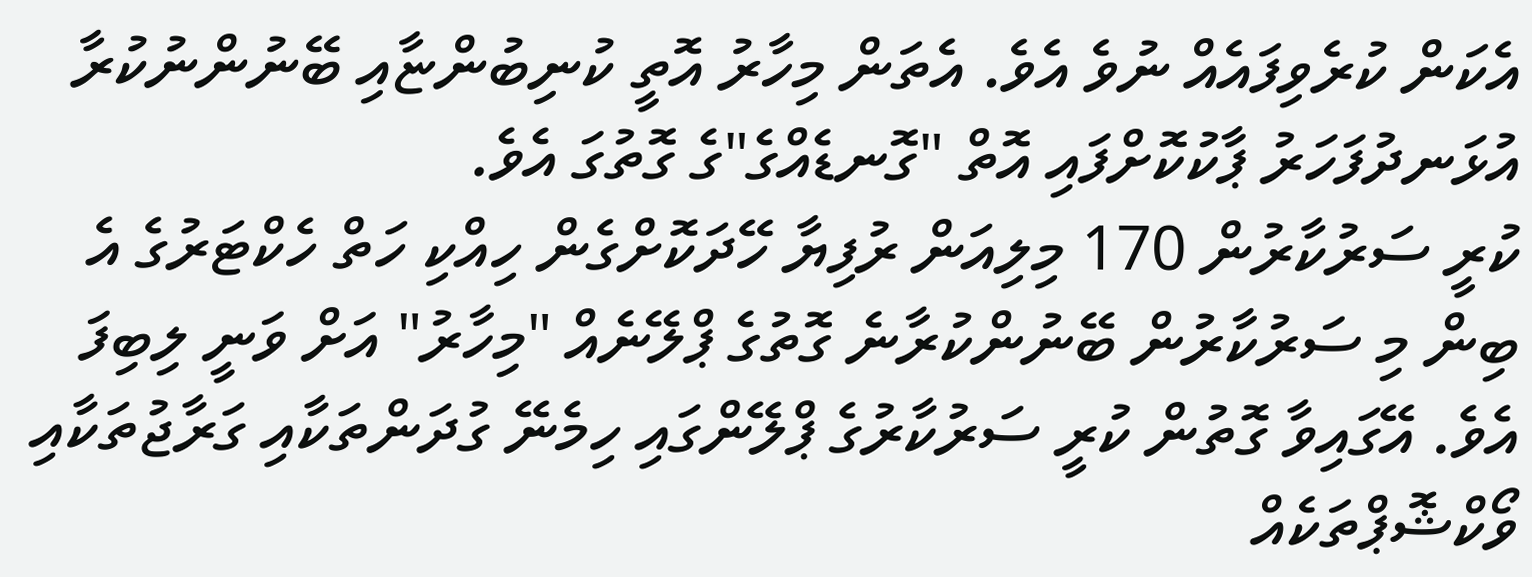އެކަން ކުރެވިފައެއް ނުވެ އެވެ. އެތަން މިހާރު އޮތީ ކުނިބުންޏާއި ބޭނުންނުކުރާ އުޅަނދުފަހަރު ޕާކުކޮށްފައި އޮތް "ގޮނޑެއްގެ"ގެ ގޮތުގަ އެވެ.
ކުރީ ސަރުކާރުން 170 މިލިއަން ރުފިޔާ ހޭދަކޮށްގެން ހިއްކި ހަތް ހެކްޓަރުގެ އެ ބިން މި ސަރުކާރުން ބޭނުންކުރާނެ ގޮތުގެ ޕްލޭނެއް "މިހާރު" އަށް ވަނީ ލިބިފަ އެވެ. އޭގައިވާ ގޮތުން ކުރީ ސަރުކާރުގެ ޕްލޭންގައި ހިމެނޭ ގުދަންތަކާއި ގަރާޖުތަކާއި ވޯކްޝޮޕްތަކެއް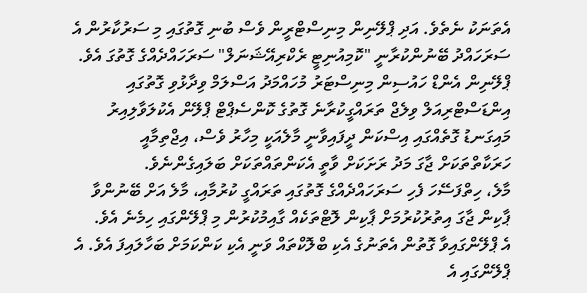އެތަނަކު ނެތެވެ. އަދި ޕްލޭނިން މިނިސްޓްރީން ވެސް ބުނި ގޮތުގައި މި ސަރުކާރުން އެ ސަރަހައްދު ބޭނުންކުރާނީ "ކޮމިއުނިޓީ ރެކްރިއޭޝަނަލް" ސަރަހައްދެއްގެ ގޮތުގަ އެވެ.
ޕްލޭނިން އެންޑް ހައުސިން މިނިސްޓަރު މުހައްމަދު އަސްލަމް ވިދާޅުވި ގޮތުގައި އިންޑަސްޓްރިއަލް ވިލެޖް ތަރައްގީކުރާނެ ގޮތުގެ ކޮންސެޕްޓް ޕްލޭން އެކުލަވާލިއިރު މައިގަނޑު ގޮތެއްގައި އިސްކަން ދީފައިވާނީ މާލެއަކީ މިހާރު ވެސް، އިޖްތިމާއީ ހަރަކާތްތަކަށް ޖާގަ މަދު ރަށަކަށް ވާތީ އެކަންތައްތަކަށް ބަލައިގެންނެވެ.
މާލެ، ހިތްފަސޭހަ ފެހި ސަރަހައްދެއްގެ ގޮތުގައި ތަރައްގީ ކުރުމާއި، މާލެ އަށް ބޭނުންވާ ޕާކިން ޖާގަ އިތުރުކުރުމަށް ޕާކިން ލޮޓްތަކެއް ގާއިމުކުރުން މި ޕްލޭންގައި ހިމެނެ އެވެ.
އެ ޕްލޭންގައިވާ ގޮތުން އެތަނުގެ އެކި ބްލޮކްތައް ވަނީ އެކި ކަންކަމަށް ބަހާލައިފަ އެވެ. އެ ޕްލޭންގައި އެ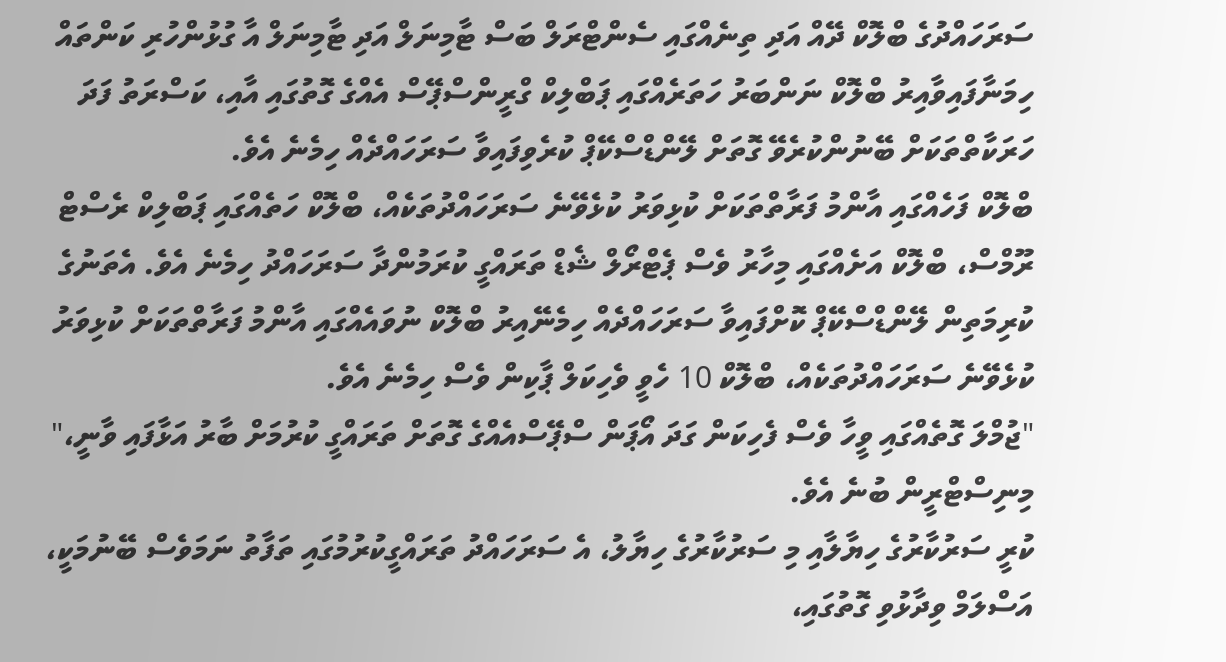ސަރަހައްދުގެ ބްލޮކް ދޭއް އަދި ތިނެއްގައި ސެންޓްރަލް ބަސް ޓާމިނަލް އަދި ޓާމިނަލް އާ ގުޅުންހުރި ކަންތައް ހިމަނާފައިވާއިރު ބްލޮކް ނަންބަރު ހަތަރެއްގައި ޕަބްލިކް ގްރީންސްޕޭސް އެއްގެ ގޮތުގައި އާއި، ކަސްރަތު ފަދަ ހަރަކާތްތަކަށް ބޭނުންކުރެވޭ ގޮތަށް ލޭންޑްސްކޭޕް ކުރެވިފައިވާ ސަރަހައްދެއް ހިމެނެ އެވެ.
ބްލޮކް ފަހެއްގައި އާންމު ފަރާތްތަކަށް ކުޅިވަރު ކުޅެވޭނެ ސަރަހައްދުތަކެއް، ބްލޮކް ހަތެއްގައި ޕަބްލިކް ރެސްޓް ރޫމްސް، ބްލޮކް އަށެއްގައި މިހާރު ވެސް ޕެޓްރޯލް ޝެޑް ތަރައްގީ ކުރަމުންދާ ސަރަހައްދު ހިމެނެ އެވެ. އެތަނުގެ ކުރިމަތިން ލޭންޑްސްކޭޕް ކޮށްފައިވާ ސަރަހައްދެއް ހިމެނޭއިރު ބްލޮކް ނުވައެއްގައި އާންމު ފަރާތްތަކަށް ކުޅިވަރު ކުޅެވޭނެ ސަރަހައްދުތަކެއް، ބްލޮކް 10 ހެވީ ވެހިކަލް ޕާކިން ވެސް ހިމެނެ އެވެ.
"ޖުމްލަ ގޮތެއްގައި ވީހާ ވެސް ފެހިކަން ގަދަ އޯޕަން ސްޕޭސްއެއްގެ ގޮތަށް ތަރައްގީ ކުރުމަށް ބާރު އަޅާފައި ވާނީ،" މިނިސްޓްރީން ބުނެ އެވެ.
ކުރީ ސަރުކާރުގެ ހިޔާލާއި މި ސަރުކާރުގެ ހިޔާލު، އެ ސަރަހައްދު ތަރައްގީކުރުމުގައި ތަފާތު ނަމަވެސް ބޭނުމަކީ، އަސްލަމް ވިދާޅުވި ގޮތުގައި،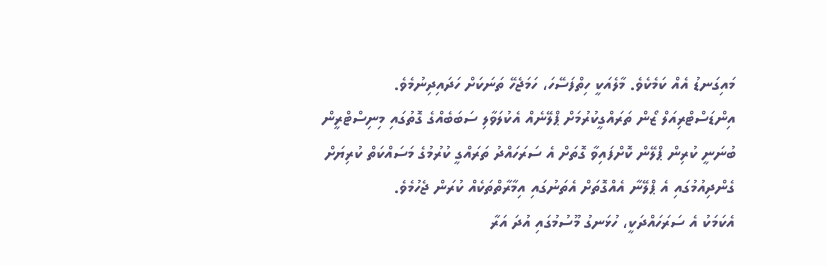މައިގަނޑު އެއް ކަމެކެވެ. މާލެއަކީ ހިތްފަސޭހަ، ހަމަޖެހޭ ތަނަކަށް ހަދައިދިނުމެވެ.
އިންޑަސްޓްރިއަލް ޒޯން ތަރައްގީކުރުމަށް ޕްލޭނެއް އެކުލަވާލި ސަބަބެއްގެ ގޮތުގައި މިނިސްޓްރީން ބުނަނީ ކުރިން ޕްލޭން ކޮށްފައިވާ ގޮތަށް އެ ސަރަހައްދު ތަރައްގީ ކުރުމުގެ މަސައްކަތް ކުރިޔަށް ގެންދިއުމުގައި އެ ޕްލޭނާ އެއްގޮތަށް އެތަނުގައި އިމާރާތްތަކެއް ކުރަން ޖެހުމެވެ.
އެކަމަކު އެ ސަރަހައްދަކީ، ހުޅަނގު މޫސުމުގައި އުދަ އަރާ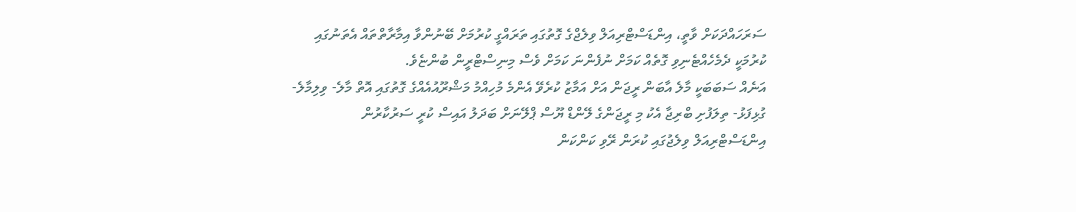ސަރަހައްދަކަށް ވާތީ، އިންޑަސްޓްރިއަލް ވިލެޖްގެ ގޮތުގައި ތަރައްގީ ކުރުމަށް ބޭނުންވާ އިމާރާތްތައް އެތަނުގައި ކުރުމަކީ ދެމެހެއްޓެނިވި ގޮތެއް ކަމަށް ނުފެންނަ ކަމަށް ވެސް މިނިސްޓްރީން ބުންޏެވެ.
އަނެއް ސަބަބަކީ މާލެ އާބަން ރީޖަން އަށް އަމާޒު ކުރެވޭ އެންމެ މުހިއްމު މަޝްރޫއުއެއްގެ ގޮތުގައި އޮތް މާލެ- ވިލިމާލެ- ގުޅިފަޅު- ތިލަފުށި ބްރިޖާ އެކު މި ރީޖަންގެ ލޭންޑް ޔޫސް ޕްލޭނަށް ބަދަލު އައިސް ކުރީ ސަރުކާރުން އިންޑަސްޓްރިއަލް ވިލެޖުގައި ކުރަން ރޭވި ކަންކަން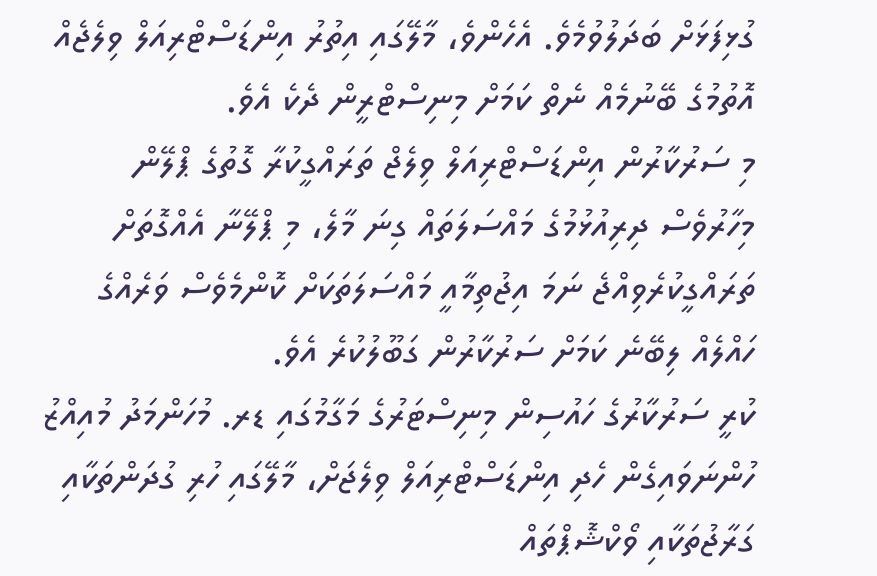ގުޅިފަޅަށް ބަދަލުވުމެވެ. އެހެންވެ، މާލޭގައި އިތުރު އިންޑަސްޓްރިއަލް ވިލެޖެއް އޮތުމުގެ ބޭނުމެއް ނެތް ކަމަށް މިނިސްޓްރީން ދެކެ އެވެ.
މި ސަރުކާރުން އިންޑަސްޓްރިއަލް ވިލެޖް ތަރައްގީކުރާ ގޮތުގެ ޕްލޭން
މިހާރުވެސް ދިރިއުޅުމުގެ މައްސަލަތައް ގިނަ މާލެ، މި ޕްލޭނާ އެއްގޮތަށް ތަރައްގީކުރެވިއްޖެ ނަމަ އިޖުތިމާއީ މައްސަލަތަކަށް ކޮންމެވެސް ވަރެއްގެ ހައްލެއް ލިބޭނެ ކަމަށް ސަރުކާރުން ގަބޫލުކުރެ އެވެ.
ކުރީ ސަރުކާރުގެ ހައުސިން މިނިސްޓަރުގެ މަގާމުގައި ޑރ. މުހަންމަދު މުއިއްޒު ހުންނަވައިގެން ހެދި އިންޑަސްޓްރިއަލް ވިލެޖަށް، މާލޭގައި ހުރި ގުދަންތަކާއި ގަރާޖުތަކާއި ވޯކްޝޮޕްތައް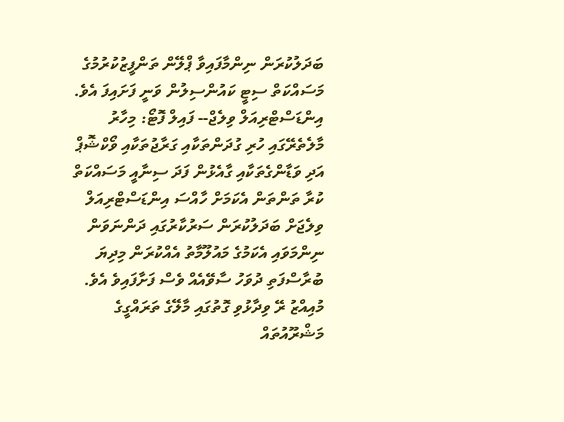ބަދަލުކުރަން ނިންމާފައިވާ ޕްލޭން ތަންފީޒުކުރުމުގެ މަސައްކަތް ސިޓީ ކައުންސިލުން ވަނީ ފަށައިފަ އެވެ.
އިންޑަސްޓްރިއަލް ވިލެޖް-- ފައިލް ފޮޓޯ: މިހާރު
މާލެތެރޭގައި ހުރި ގުދަންތަކާއި ގަރާޖުތަކާއި ވޯކްޝޮޕް އަދި ވަޑާންގެތަކާއި ގާއެޅުން ފަދަ ސިނާއީ މަސައްކަތް ކުރާ ތަންތަން އެކަމަށް ހާއްސަ އިންޑަސްޓްރިއަލް ވިލެޖަށް ބަދަލުކުރަން ސަރުކާރުގައި ދަންނަވަން ނިންމަވައި އެކަމުގެ މައުލޫމާތު އެއްކުރަން މިދިޔަ ބުރާސްފަތި ދުވަހު ސާވޭއެއް ވެސް ފަށާފައިވެ އެވެ.
މުއިއްޒު ރޭ ވިދާޅުވި ގޮތުގައި މާލޭގެ ތަރައްގީގެ މަޝްރޫއުތައް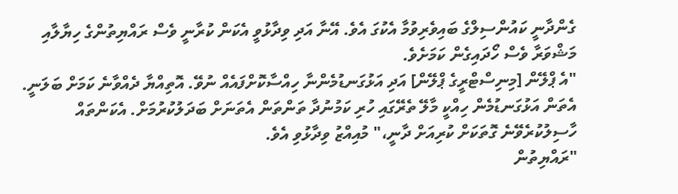ގެންދާނީ ކައުންސިލްގެ ބައިވެރިވުމާ އެކުގަ އެވެ. އޭނާ އަދި ވިދާޅުވީ އެކަން ކުރާނީ ވެސް ރައްޔިތުންގެ ހިޔާލާއި މަޝްވަރާ ވެސް ހޯދައިގެން ކަމަށެވެ.
"އެ ޕްލޭން [މިނިސްޓްރީގެ ޕްލޭން] އަދި އަޅުގަނޑުމެންނާ ހިއްސާކޮށްފައެއް ނުވޭ. އޮތިއްޔާ ދެއްވާނެ ކަމަށް ބަލަނީ. އެތަން އަޅުގަނޑުމެން ހިއްކީ މާލޭ ތެރޭގައި ހުރި ކަމުނުދާ ތަންތަން އެތަނަށް ބަދަލުކުރުމަށް. އެކަންތައް ހާސިލުކުރެވޭނެ ގޮތަކަށް ކުރިއަށް ދާނީ،" މުއިއްޒު ވިދާޅުވި އެވެ.
"ރައްޔިތުން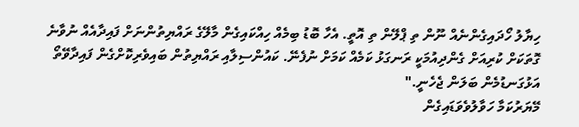ހިޔާލު ހޯދައިގެންނެއް ނޫން ތި ޕްލޭން ތި އޮތީ. އެހާ ބޮޑު ބިމެއް ހިއްކައިގެން މާލޭގެ ރައްޔިތުންނަށް ފައިދާއެއް ނުވާނެ ގޮތަކަށް ކުރިއަށް ގެންދިއުމަކީ ރަނގަޅު ކަމެއް ކަމަށް ނުފެނޭ. ކައުންސިލާއި ރައްޔިތުން ބައިވެރިކޮށްގެން ފައިދާވޭތޯ އަޅުގަނޑުމެން ބަލަން ޖެހެނީ."
މޭޔަރުކަމާ ހަވާލުވެވަޑައިގެން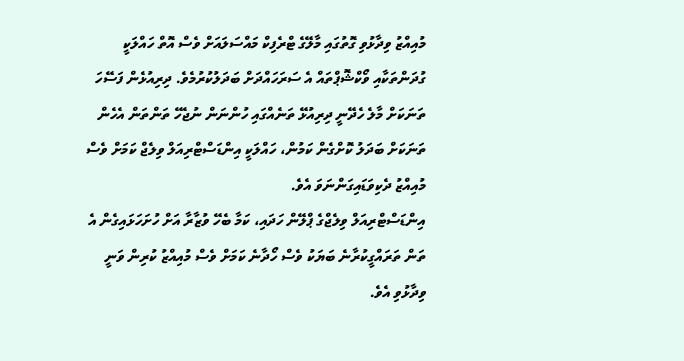މުއިއްޒު ވިދާޅުވި ގޮތުގައި މާލޭގެ ޓްރެފިކް މައްސަލައަށް ވެސް އޮތް ހައްލަކީ ގުދަންތަކާއި ވޯކްޝޮޕްތައް އެ ސަރަހައްދަށް ބަދަލުކުރުމެވެ. ދިރިއުޅެން ފަސޭހަ ތަނަކަށް މާލެ ހެދޭނީ ދިރިއުޅޭ ތަނެއްގައި ހުންނަން ނުޖެހޭ ތަންތަން އެހެން ތަނަކަށް ބަދަލު ކޮށްގެން ކަމުން، ހައްލަކީ އިންޑަސްޓްރިއަލް ވިލެޖް ކަމަށް ވެސް މުއިއްޒު ދެކިވަޑައިގަންނަވަ އެވެ.
އިންޑަސްޓްރިއަލް ވިލެޖްގެ ޕްލޭން ހަދައި، ކަމާ ބެހޭ ވުޒާރާ އަށް ހުށަހަޅައިގެން އެ ތަން ތަރައްގީކުރާނެ ބަޔަކު ވެސް ހޯދާނެ ކަމަށް ވެސް މުއިއްޒު ކުރިން ވަނީ ވިދާޅުވި އެވެ.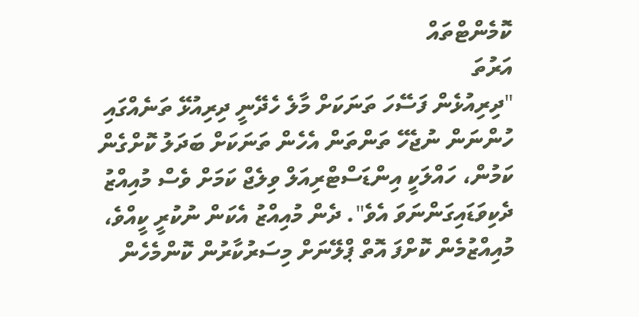ކޮމެންޓްތައް
އަރުތަ
"ދިރިއުޅެން ފަސޭހަ ތަނަކަށް މާލެ ހެދޭނީ ދިރިއުޅޭ ތަނެއްގައި ހުންނަން ނުޖެހޭ ތަންތަން އެހެން ތަނަކަށް ބަދަލު ކޮށްގެން ކަމުން، ހައްލަކީ އިންޑަސްޓްރިއަލް ވިލެޖް ކަމަށް ވެސް މުއިއްޒު ދެކިވަޑައިގަންނަވަ އެވެ". ދެން މުއިއްޒު އެކަން ނުކުރީ ކީއްވެ، މުއިއްޒުމެން ކޮށްފަ އޮތް ޕްލޭނަށް މިސަރުކާރުން ކޮންމެހެން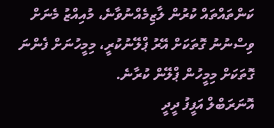ކަންތައްތައް ކުރުން ލާޒިމެއްނުވާނެ، މުއިއްޒު މެނަށް ވިސްނުނު ގޮތަކަށް އޭރު ޕްލޭނުކުރީ، މިމީހުނަށް ފެންނަ ގޮތަކަށް މިމީހުން ޕްލޭން ކުރާނެ.
އޮނަރަބްލް އަފީފު ދީދީ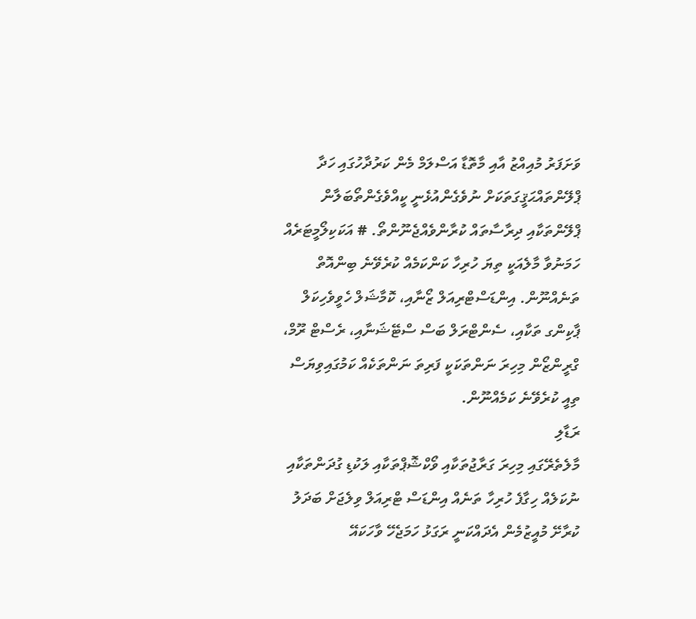ވަށަފަރު މުއިއްޒު އާއި މާތޮޑާ އަސްލަމް މެން ކަރުދާހުގައި ހަދާ ޕްލޭންތައްޙަޤީގަތަކަށް ނުވެގެންއުޅެނީ ކީއްވެގެންތޯބަލާން ޕްލޭންތަކާއި ދިރާސާތައް ކުރާންވެއްޖެނޫންތޯ. # އަކަކިލޯމީޓަރެއް ހަމަނުވާ މާލެއަކީ ތިޔަ ހުރިހާ ކަންކަމެއް ކުރެވޭނެ ބިންއޮތް ތަނެއްނޫން. އިންޑަސްޓްރިއަލް ޒޯނާއި، ކޮމާޝަލް ހެވީވެހިކަލް ޕާކިންގ ތަކާއި، ސެންޓްރަލް ބަސް ސްޓޭޝަނާއި، ރެސްޓް ރޫމް، ގްރީންޒޯން މިހިރަ ނަންތަކަކީ ފަރިތަ ނަންތަކެއް ކަމުގައިވިޔަސް ތިއީ ކުރެވޭނެ ކަމެއްނޫން.
ރަޑާލި
މާލެތެރޭގައި މިހިރަ ގަރާޖުތަކާއި ވޯކްޝޮޕްތަކާއި ލަކުޑި ގުދަންތަކާއި ނުކަލެއް ހިގާފެ ހުރިހާ ތަނެއް އިންޑަސް ޓްރިއަލް ވިލެޖަށް ބަދަލު ކުރާށޭ މުއީޒުމެން އެދައްކަނީ ރަގަޅު ހަމަޖެހޭ ވާހަކައޭ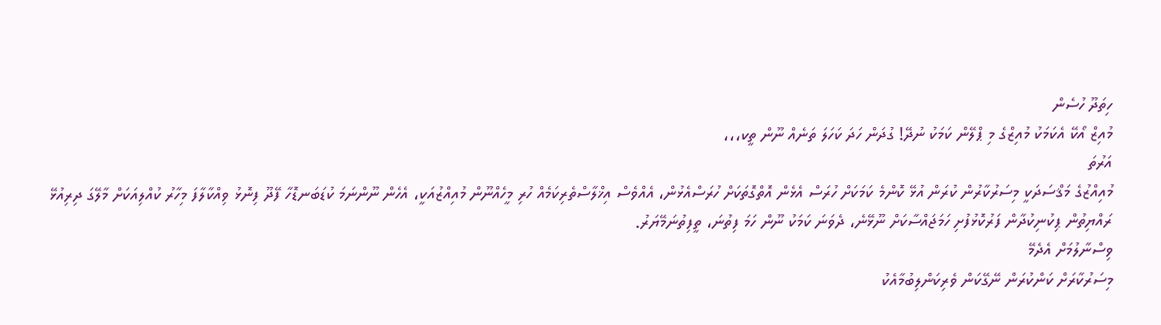ހިތަދޫ ހުސެން
މުއިޒް އޯކޭ އެކަމަކު މުއިޒްގެ މި ޕްލޭން ކަމަކު ނުދޭ! ގުދަން ހަދަ ކަހަލަ ތަނެއް ނޫން ތީކ،،،
އަރުތަ
މުއިއްޒުގެ މަޤްސަދަކީ މިސަރުކާރުން ކުރަން އުޅޭ ކޮންމެ ކަމަކަށް ހުރަސް އެޅެން އޮތްގޮތަކަށް ހުރަސްއެޅުން، އެއްވެސް އިޚްލާސްތެރިކަމެއް ހުރި މީހެއްނޫން މުއިއްޒުއަކީ، އެހެން ނޫންނަމަ ކުޑަބަނޑޮހާ ފޭދޫ ފިނޮޅު ވިއްކާލާފަ މިހާރު ކުއްލިއަކަށް މާލޭގަ ދިރިއުޅޭ ރައްޔިތުން ޕިކުނިކުދާން ފަރުކޮޅުފުށި ހަމަޖައްސާކަށް ނޫޅޭނެ، ދެވަނަ ކަމަކު ނޫން ހަމަ ފިތުނަ، ތީފިތުނަމޭޔަރު.
ވިސްނާލުމަށް އެދެމޭ
މިސަރުކާރަށް ކަންކުރަން ނޭގޭކަން ވެރިކަންލިބުމާއެކު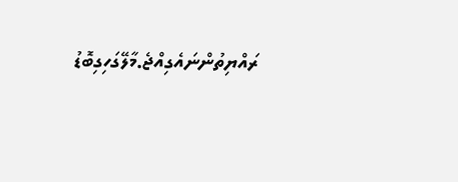ރައްޔިތުންނައެގިއްޖެ.މާލޭގަހިގިބޮޑު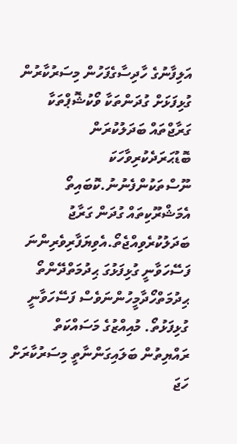އަލިފާނުގެ ހާދިސާގެފަހުން މިސަރުކާރުން ގުޅިފަޅަށް ގުދަންތަކާ ވޯކުޝޮޕްތަކާ ގަރާޖްތައް ބަދަލުކުރަން ބޮޑުޙަރަދެކުރިވާހަކަ ނޫސްތަކުންފެނުނު.ކޮބައިތޯ އެމަޝްރޫކިތައް ގުދަން ގަރާޖު ބަދަލުކުރެވިއްޖެތޯ.އެވިޔަފާރިވެރިންނަ ފަސޭހަވާނީ ގުޅިފަޅުގަ ޙިދުމަތްދޭންތޯ ޙިދުމަތްހޯދާމީހުންނަވެސް ފަސޭހަވާނީ ގުޅިފަޅުތޯ. މުއިއްޒުގެ މަސައްކަތް ރައްޔިތުން ބަލައިގަންނާތީ މިސަރުކާރަށް ހަޖަ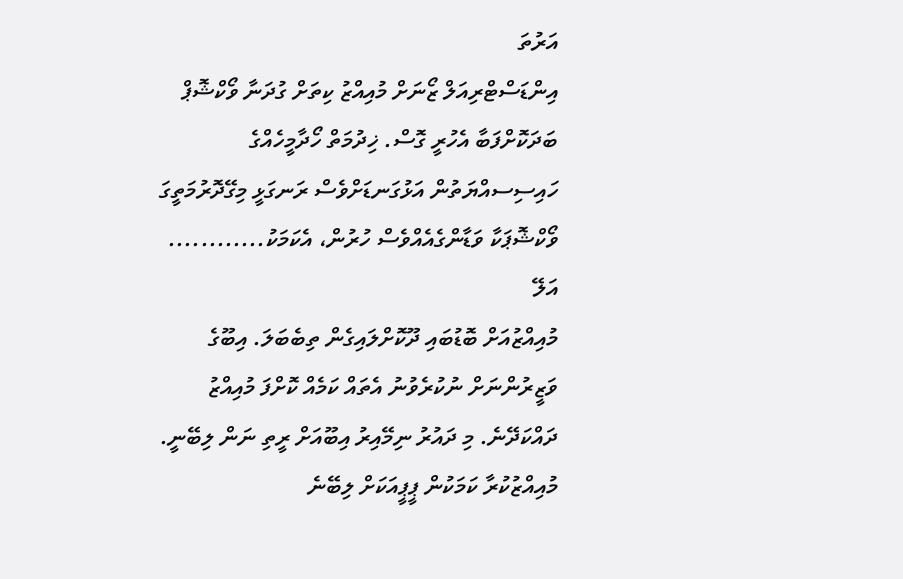އަރުތަ
އިންޑަސްޓްރިއަލް ޒޯނަށް މުއިއްޒު ކިތަށް ގުދަނާ ވޯކްޝޮޕް ބަދަކޮށްފަބާ އެހުރީ ގޮސް. ޚިދުމަތް ހޯދާމީހެއްގެ ހައިސިސއްޔަތުން އަޅުގަނޑަށްވެސް ރަނގަޅީ މިގޭދޮރުމަތީގަ ވޯކްޝޮޕަކާ ވަޑާންގެއެއްވެސް ހުރުން، އެކަމަކު............
އަލޭ
މުއިއްޒުއަށް ބޮޑުބައި ދޫކޮށްލައިގެން ތިބެބަލަ. އިބޫގެ ވަޒީރުންނަށް ނުކުރެވުނު އެތައް ކަމެއް ކޮށްފަ މުއިއްޒު ދައްކަދޭނެ. މި ދައުރު ނިމޭއިރު އިބޫއަށް ރީތި ނަން ލިބޭނީ. މުއިއްޒުކުރާ ކަމަކުން ޕީޕީއަކަށް ލިބޭނެ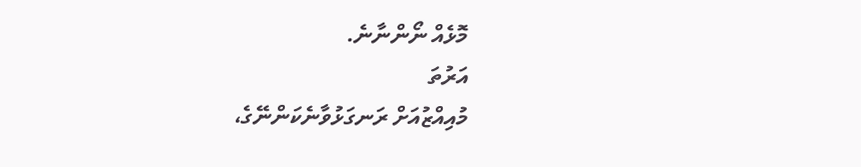މޮޅެއް ނޯންނާނެ.
އަރުތަ
މުއިއްޒުއަށް ރަނގަޅުވާނެކަންނޭގެ،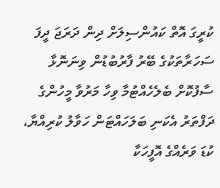ކުރީގަ އޮތް ކައުންސިލަށް ދިން ދަރަޖަ ދީފަ ސަހަރާތަކުގެ ބޭރު ފާރުބުޑުން ވިނަނޮޅާ ސާފުކޮށް ބެލެހެއްޓުމާ ވިހާ މަރުވާ މީހުންގެ ދަފްތަރު އެކަނި ބަލަހައްޓަން ހަވާލު ކުރިއްޔާ، ކުޑަ ވަރެއްގެ އޮފީހަކާ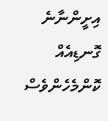އިށީންނާނެ ގޮނޑިއެއް ކޮންމެހެންވެސް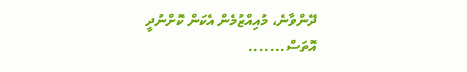ދޭންވާނެ، މުއިއްޒުމެން އެކަން ކޮށްނުދީ އޮތަސް.......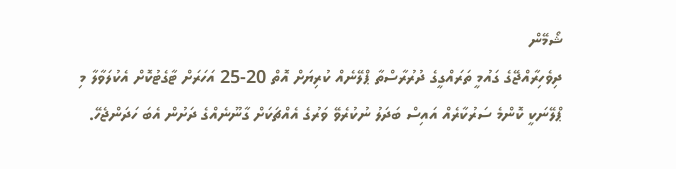ޝޯމޭން
ދިވެހިރާއްޖޭގެ ގައުމީ ތަރައްގީގެ ދުރުރާސްތާ ޕްލޭނެއް ކުރިޔަށް އޮތް 20-25 އަހަރަށް ޓާގެޓުކޮށް އެކުލަވާލާ މި ޕްލޭނަކީ ކޮންމެ ސަރުކާރެއް އައިސް ބަދަލު ނުކުރެވޭ ވަރުގެ އެއްޗަކަށް ގާނޫނެއްގެ ދަށުން އެބަ ހަދަންޖެހޭ.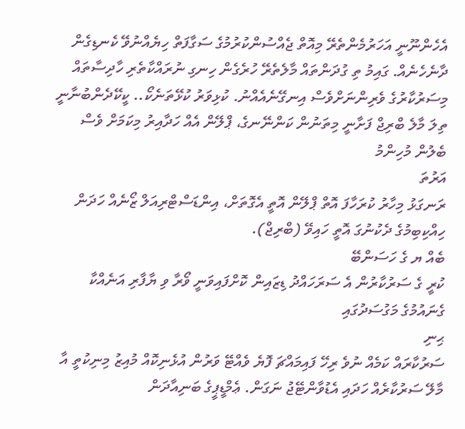އެހެންނޫނީ އަހަރުމެންތެރޭ މިއޮތް ޖެއްސުންކުރުމުގެ ސަގާފަތް ހިޔެއްނުވޭ ކެނޑިގެން ދާނެހެނެއް. ގައިމު ތި ގުދަންތައް މާލެތެރޭ ހުރެގެން ހިނގި ނުރައްކާތެރި ހާދިސާތައް މިސަރުކާރުގެ ވެރިންނަށްވެސް އިނގޭނެއެއްނު. ކުޅިވަރު ކުޅޭތަނެކޯ.. ކީކޭދެންބުނާނީ
ތިލަ މާލެ ބްރިޖް ފަށާނީ މިތަނުން ކަންނޭނގެ، ޕްލޭން އެއް ހަދާއިރު މިކަމަށް ވެސް ބެލުން މުހިންމު
އަރުތަ
ރަނގަޅު މިހާރު ކުރަހާފަ އޮތް ޕްލޭން އޮތީ އެގޮތަށް، އިންޑަސްޓްރިއަލް ޒޯނެއް ހަދަން ހިއްކިބިމުގެ ދެކުނުގަ އޮތީ ހައިވޭ (ބްރިޖް).
ބެއް ޔ ގެ ހަސަންބޭ
ކުރީ ގެ ސަރުކާރުން އެ ސަރަހައްދު ޑިޒައިން ކޮށްފައިވަނީ ވޯރާ ވި ޔާފާރި އަނެއްކާ ގެނައުމުގެ މަގުސަދުގައި
ޙިނި
ސަރުކާރައް ކަމެއް ނުވެ ރިހޭ ފައިމައްޗަ ފޮޔެ ވެއްޓޭ ވަރުން އުޅެނިކޮއް މުއިޒު މިނިކުތީ އާ މާލޭ ސަރުކާރެއް ހަދައި އެޑުވާންޓޭޖު ނަގަން. ޢެމްޑީޕީގެ ބަނިއާދަން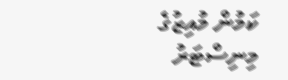ކަމުން މުއިޒުގެ މިނިސްޓަރު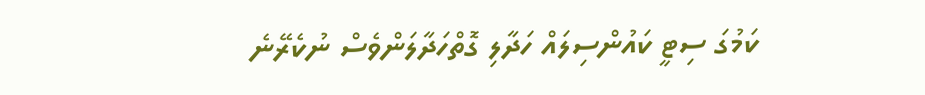ކަމުގަ ސިޓީ ކައުންސިލައް ހަދާލި ގޮތްހަދާލަންވެސް ނުކެރޭނެ